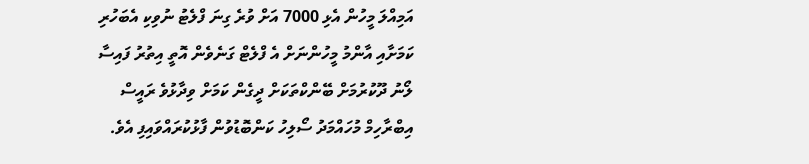އަމިއްލަ މީހުން އެޅި 7000 އަށް ވުރެ ގިނަ ފްލެޓު ނުވިކި އެބަހުރި ކަމަށާއި އާންމު މީހުންނަށް އެ ފްލެޓް ގަނެވެން އޮތީ އިތުރު ފައިސާ ލޯނު ދޫކުރުމަށް ބޭންކްތަކަށް ދީގެން ކަމަށް ވިދާޅުވެ ރައީސް އިބްރާހިމް މުހައްމަދު ސޯލިހު ކަންބޮޑުވުން ފާޅުކުރައްވައިފި އެވެ.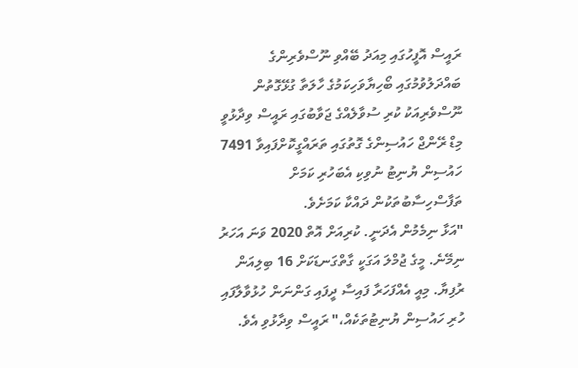ރައީސް އޮފީހުގައި މިއަދު ބޭއްވި ނޫސްވެރިންގެ ބައްދަލުވުމުގައި ބޯހިޔާވަހިކަމުގެ ހާލަތާ ގުޅޭގޮތުން ނޫސްވެރިއަކު ކުރި ސުވާލެއްގެ ޖަވާބުގައި ރައީސް ވިދާޅުވީ މިޑް ރޭންޖް ހައުސިންގެ ގޮތުގައި ތަރައްގީކޮށްފައިވާ 7491 ހައުސިން ޔުނިޓު ނުވިކި އެބަހުރި ކަމަށް ތަފާސްހިސާބުތަކުން ދައްކާ ކަމަށެވެ.
"އަޅާ ނިމެމުން އެދަނީ. ކުރިއަށް އޮތް 2020 ވަނަ އަހަރު ނިމޭނެ. މީގެ ޖުމްލަ އަގަކީ ގާތްގަނޑަކަށް 16 ބިލިއަން ރުފިޔާ. މިއީ އެއްފަހަރާ ފައިސާ ދީފައި ގަންނަން ހުޅުވާލާފައި ހުރި ހައުސިން ޔުނިޓުތަކެއް،" ރައީސް ވިދާޅުވި އެވެ.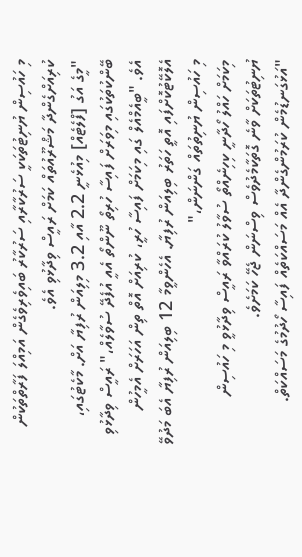މި ހައުސިން ޔުނިޓުތަކަކީ ސަރުކާރާއި ސަރުކާރު ބައިވެރިވެގެން އަމިއްލަ ފަރާތްތަކުން ކުރިއަށްގެންދާ މަޝްރޫއުތައް ކަމަށް ރައީސް ވިދާޅުވި އެވެ.
"މީގެ އަގު [ފްލެޓެއް] މިއުޅެނީ 2.2 އާއި 3.2 މިލިއަން ރުފިޔާ އަށް. މާކެޓުގައި، ބޭންކުތަކުގައި މިވަރަށް ފައިސާ ހުރިތޯ ނޫންތޯ އެއީ އުފެދޭ ސުވާލެއް،" ރައީސް ވިދާޅުވި އެވެ. "ބީއެމްއެލް ގައި މިކަމަށް ފައިސާ ހުރީ، ކުރިއަށް އޮތް ތިން އަހަރަށް އެމީހުން އެލޮކޭޓުކޮށްފައި އޮތީ ހަތަރު ބިލިއަން ރުފިޔާ. އެހެންވީމާ 12 ބިލިއަން ރުފިޔާ އެބަ މަދުވޭ މި ހައުސިން ޔުނިތުތައް ގަންނަން،"
މިކަމަށް ހައްލު ހޯދާނީ ކިހިނެއްތޯ ސުވާލު ކުރައްވާ ރައީސް ވިދާޅުވީ މި ހައުސިން ޔުނިޓުތަކަށް ވާނެ ގޮތަކާމެދުވެސް ވިސްނަން ޖެހޭ ކަމަށެވެ.
"އަޅުގަނޑުމެން ކުރަމުންގެންދާ އެއް މަސައްކަތެއް ފައިސާ ހޯދުމުގެ މަސައްކަތް.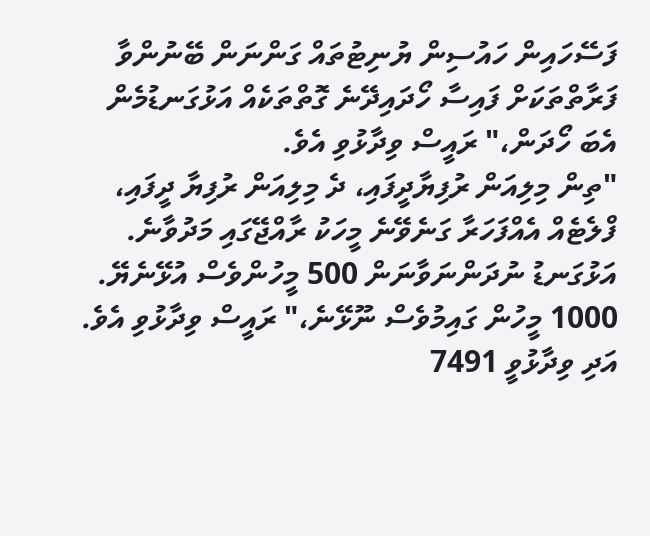ފަސޭހައިން ހައުސިން ޔުނިޓުތައް ގަންނަން ބޭނުންވާ ފަރާތްތަކަށް ފައިސާ ހޯދައިދޭނެ ގޮތްތަކެއް އަޅުގަނޑުމެން އެބަ ހޯދަން،" ރައީސް ވިދާޅުވި އެވެ.
"ތިން މިލިއަން ރުފިޔާދީފައި، ދެ މިލިއަން ރުފިޔާ ދީފައި، ފްލެޓެއް އެއްފަހަރާ ގަނެވޭނެ މީހަކު ރާއްޖޭގައި މަދުވާނެ. އަޅުގަނޑު ނުދަންނަވާނަން 500 މީހުންވެސް އުޅޭނެޔޭ. 1000 މީހުން ގައިމުވެސް ނޫޅޭނެ،" ރައީސް ވިދާޅުވި އެވެ.
އަދި ވިދާޅުވީ 7491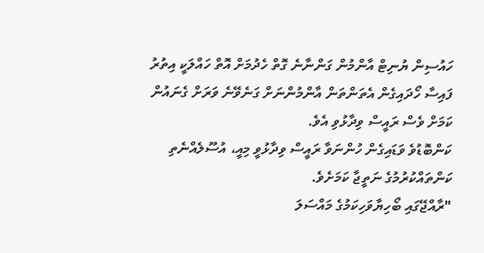ހައުސިން ޔުނިޓް އާންމުން ގަންނާނެ ގޮތް ހެދުމަށް އޮތް ހައްލަކީ އިތުރު ފައިސާ ހޯދައިގެން އެތަންތަން އާންމުންނަށް ގަނެވޭނެ ވަރަށް ގެނައުން ކަމަށް ވެސް ރައީސް ވިދާޅުވި އެވެ.
ކަންބޮޑުވެ ވަޑައިގެން ހުންނަވާ ރައީސް ވިދާޅުވީ މިއީ، އުސޫލެއްނެތި ކަންތައްކުރުމުގެ ނަތީޖާ ކަމަށެވެ.
"ރާއްޖޭގައި ބޯހިޔާވަހިކަމުގެ މައްސަލަ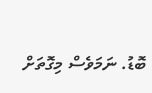ބޮޑު. ނަމަވެސް މިގޮތަށް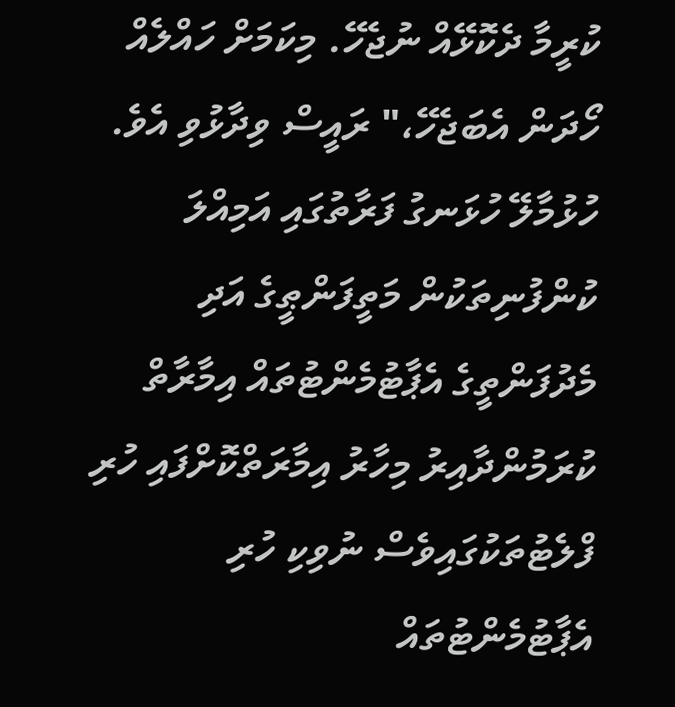ކުރީމާ ދެކޮޅޭއް ނުޖެހޭ. މިކަމަށް ހައްލެއް ހޯދަން އެބަޖެހޭ،" ރައީސް ވިދާޅުވި އެވެ.
ހުޅުމާލޭ ހުޅަނގު ފަރާތުގައި އަމިއްލަ ކުންފުނިތަކުން މަތީފަންޠީގެ އަދި މެދުފަންތީގެ އެޕާޓުމެންޓުތައް އިމާރާތް ކުރަމުންދާއިރު މިހާރު އިމާރަތްކޮށްފައި ހުރި ފްލެޓުތަކުގައިވެސް ނުވިކި ހުރި އެޕާޓުމެންޓުތައް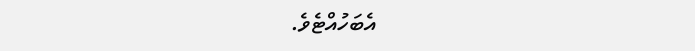އެބަހުއްޓެވެ.